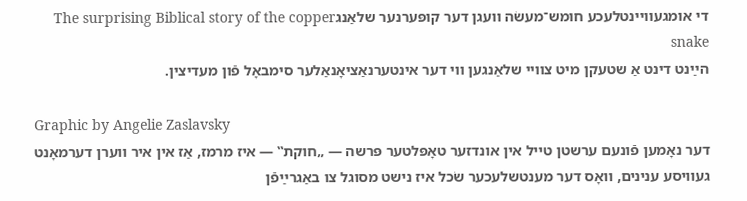די אומגעוויינטלעכע חומש־מעשׂה וועגן דער קופּערנער שלאַנגThe surprising Biblical story of the copper snake
הײַנט דינט אַ שטעקן מיט צוויי שלאַנגען ווי דער אינטערנאַציאָנאַלער סימבאָל פֿון מעדיצין.

Graphic by Angelie Zaslavsky
דער נאָמען פֿונעם ערשטן טייל אין אונדזער טאָפּלטער פּרשה — „חוקת‟ — איז מרמז, אַז אין איר ווערן דערמאָנט געוויסע ענינים, וואָס דער מענטשלעכער שׂכל איז נישט מסוגל צו באַגרײַפֿן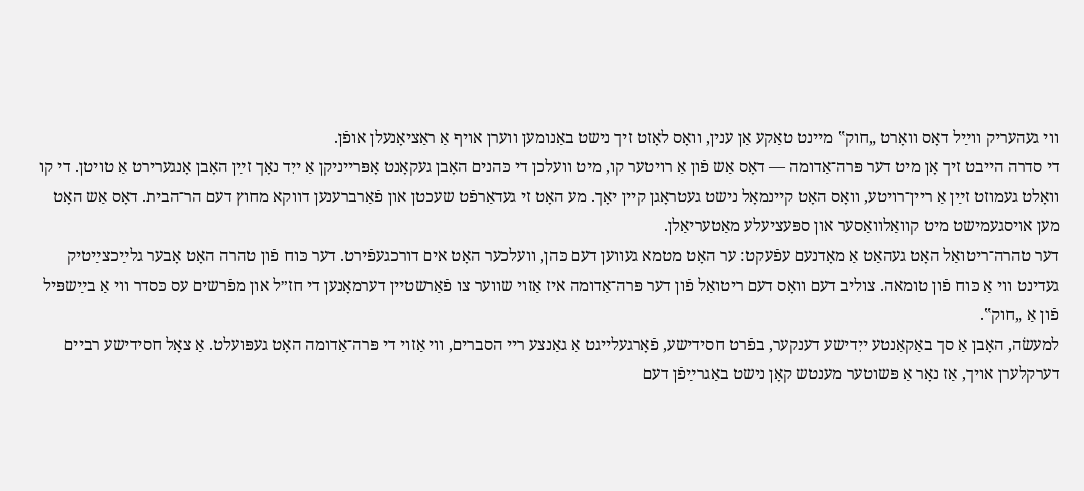ווי געהעריק ווײַל דאָס וואָרט „חוק‟ מיינט טאַקע אַן ענין, וואָס לאָזט זיך נישט באַנומען ווערן אויף אַ ראַציאָנעלן אופֿן.
די סדרה הייבט זיך אָן מיט דער פּרה־אַדומה — דאָס אַש פֿון אַ רויטער קו, מיט וועלכן די כּהנים האָבן געקאָנט אָפּרייניקן אַ ייִד נאָך זײַן האָבן אָנגערירט אַ טויטן. די קו וואָלט געמוזט זײַן אַ ריין־רויטע, וואָס האָט קיינמאָל נישט געטראָגן קיין יאָך. מע האָט זי געדאַרפֿט שעכטן און פֿאַרברענען דווקא מחוץ דעם הר־הבית. דאָס אַש האָט מען אויסגעמישט מיט קוואַלוואַסער און ספּעציעלע מאַטעריאַלן.
דער טהרה־ריטואַל האָט געהאַט אַ מאָדנעם עפֿעקט: ער האָט מטמא געווען דעם כּהן, וועלכער האָט אים דורכגעפֿירט. דער כּוח פֿון טהרה האָט אָבער גלײַכצײַטיק געדינט ווי אַ כּוח פֿון טומאה. צוליב דעם וואָס דעם ריטואַל פֿון דער פּרה־אַדומה איז אַזוי שווער צו פֿאַרשטיין דערמאָנען די חז״ל און מפֿרשים עס כּסדר ווי אַ בײַשפּיל פֿון אַ „חוק‟.
למעשׂה, האָבן אַ סך באַקאַנטע ייִדישע דענקער, בפֿרט חסידישע, פֿאָרגעלייגט אַ גאַנצע ריי הסברים, ווי אַזוי די פּרה־אַדומה האָט געפּועלט. אַ צאָל חסידישע רביים דערקלערן אויך, אַז נאָר אַ פּשוטער מענטש קאָן נישט באַגרײַפֿן דעם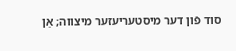סוד פֿון דער מיסטעריעזער מיצווה; אַן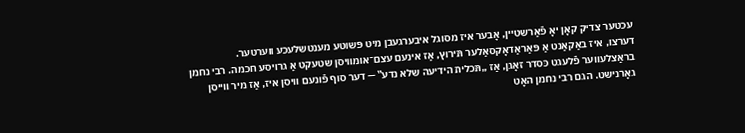עכטער צדיק קאָן יאָ פֿאַרשטיין, אָבער איז מסוגל איבערגעבן מיט פּשוטע מענטשלעכע ווערטער.
דערצו, איז באַקאַנט אַ פּאַראַדאָקסאַלער תּירוץ, אַז אינעם עצם־אומוויסן שטעקט אַ גרויסע חכמה. רבי נחמן בראַצלעווער פֿלעגט כּסדר זאָגן, אַז „תּכלית הידיעה שלא נדע‟ — דער סוף פֿונעם וויסן איז, אַז מיר ווייסן גאָרנישט. הגם רבי נחמן האָט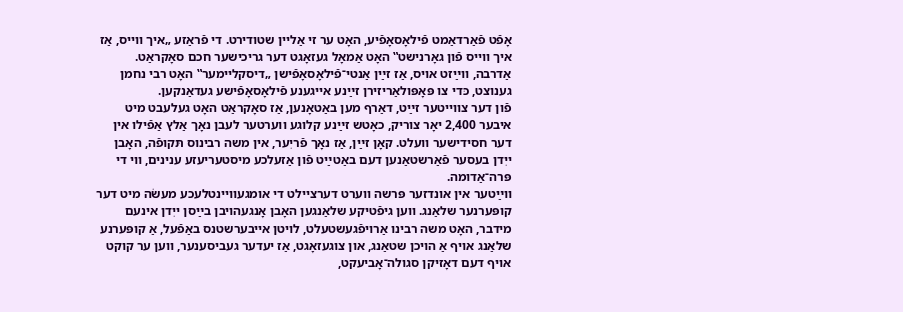אָפֿט פֿאַרדאַמט פֿילאָסאָפֿיע, האָט ער זי אַליין שטודירט. די פֿראַזע „איך ווייס, אַז איך ווייס פֿון גאָרנישט‟ האָט אַמאָל געזאָגט דער גריכישער חכם סאָקראַט. אַדרבה, ווײַזט אויס, אַז זײַן אַנטי־פֿילאָסאָפֿישן „דיסקליימער‟ האָט רבי נחמן גענוצט, כּדי צו פּאָפּולאַריזירן זײַנע אייגענע פֿילאָסאָפֿישע געדאַנקען.
פֿון דער צווייטער זײַט, דאַרף מען באַטאָנען, אַז סאָקראַט האָט געלעבט מיט איבער 2,400 יאָר צוריק, כאָטש זײַנע קלוגע ווערטער לעבן נאָך אַלץ אַפֿילו אין דער חסידישער וועלט. קאָן זײַן, אַז נאָך פֿריִער, אין משה רבינוס תּקופֿה, האָבן ייִדן בעסער פֿאַרשטאַנען דעם באַטײַט פֿון אַזעלכע מיסטעריעזע ענינים, ווי די פּרה־אַדומה.
ווײַטער אין אונדזער פּרשה ווערט דערציילט די אומגעוויינטלעכע מעשׂה מיט דער קופּערנער שלאַנג. ווען גיפֿטיקע שלאַנגען האָבן אָנגעהויבן בײַסן ייִדן אינעם מידבר, האָט משה רבינו אַרויפֿגעשטעלט, לויטן אייבערשטנס באַפֿעל, אַ קופּערנע שלאַנג אויף אַ הויכן שטאַנג, און צוגעזאָגט, אַז יעדער געביסענער, ווען ער קוקט אויף דעם דאָזיקן סגולה־אָביעקט,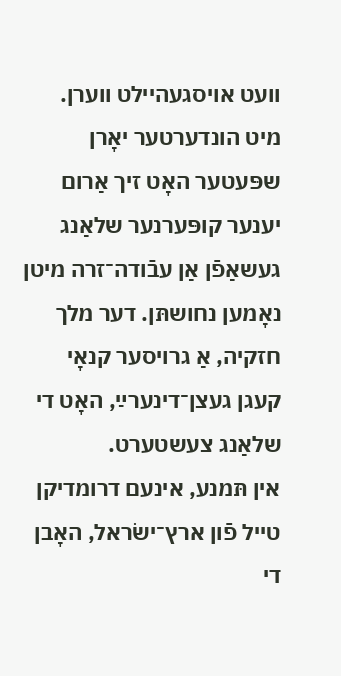וועט אויסגעהיילט ווערן.
מיט הונדערטער יאָרן שפּעטער האָט זיך אַרום יענער קופּערנער שלאַנג געשאַפֿן אַן עבֿודה־זרה מיטן נאָמען נחושתּן. דער מלך חזקיה, אַ גרויסער קנאָי קעגן געצן־דינערײַ, האָט די שלאַנג צעשטערט.
אין תּמנע, אינעם דרומדיקן טייל פֿון ארץ־ישׂראל, האָבן די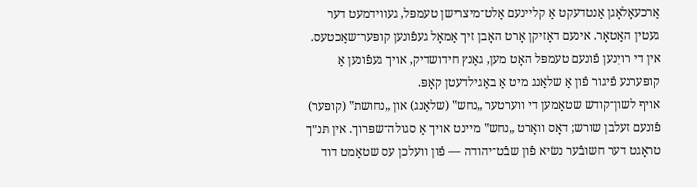אַרכעאָלאָגן אַנטדעקט אַ קליינעם אַלט־מיצרישן טעמפּל, געווידמעט דער געטין האַטאָר. אינעם דאָזיקן אָרט האָבן זיך אַמאָל געפֿונען קופּער־שאַכטעס. אין די רויִנען פֿונעם טעמפּל האָט מען, גאַנץ חידושדיק, אויך געפֿונען אַ קופּערנע פֿיגור פֿון אַ שלאַנג מיט אַ באַגילדעטן קאָפּ.
אויף לשון־קודש שטאַמען די ווערטער „נחש‟ (שלאַנג) און „נחושת‟ (קופּער) פֿונעם זעלבן שורש; דאָס וואָרט „נחש‟ מיינט אויך אַ סגולה־שפּרוך. אין תּנ״ך טראָגט דער חשובֿער נשׂיא פֿון שבֿט־יהודה — פֿון וועלכן עס שטאַמט דוד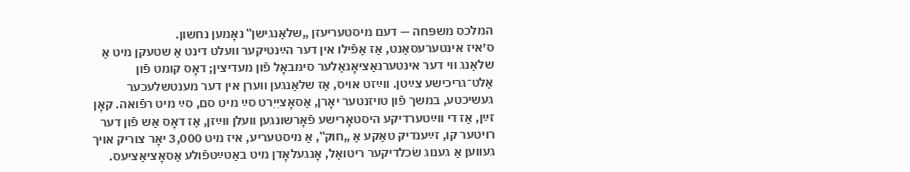המלכס משפּחה — דעם מיסטעריעזן „שלאַנגישן‟ נאָמען נחשון.
ס׳איז אינטערעסאַנט, אַז אַפֿילו אין דער הײַנטיקער וועלט דינט אַ שטעקן מיט אַ שלאַנג ווי דער אינטערנאַציאָנאַלער סימבאָל פֿון מעדיצין; דאָס קומט פֿון אַלט־גריכישע צײַטן. ווײַזט אויס, אַז שלאַנגען ווערן אין דער מענטשלעכער געשיכטע, במשך פֿון טויזנטער יאָרן, אַסאָציִיִרט סײַ מיט סם, סײַ מיט רפֿואה. קאָן זײַן, אַז די ווײַטערדיקע היסטאָרישע פֿאָרשונגען וועלן ווײַזן, אַז דאָס אַש פֿון דער רויטער קו, זײַענדיק טאַקע אַ „חוק‟, אַ מיסטעריע, איז מיט 3,000 יאָר צוריק אויך געווען אַ גענוג שׂכלדיקער ריטואַל, אָנגעלאָדן מיט באַטײַטפֿולע אַסאָציאַציעס.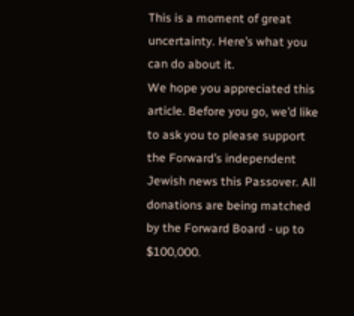This is a moment of great uncertainty. Here’s what you can do about it.
We hope you appreciated this article. Before you go, we’d like to ask you to please support the Forward’s independent Jewish news this Passover. All donations are being matched by the Forward Board - up to $100,000.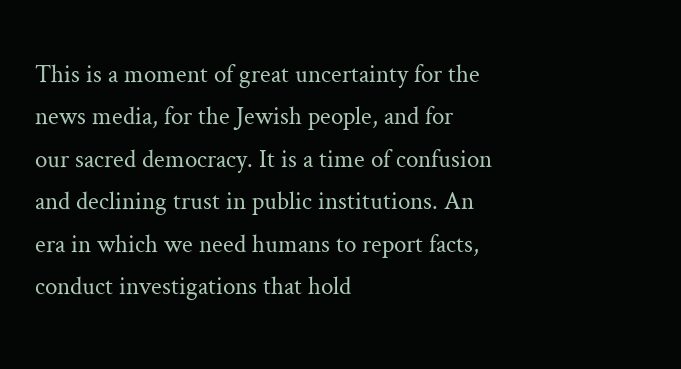This is a moment of great uncertainty for the news media, for the Jewish people, and for our sacred democracy. It is a time of confusion and declining trust in public institutions. An era in which we need humans to report facts, conduct investigations that hold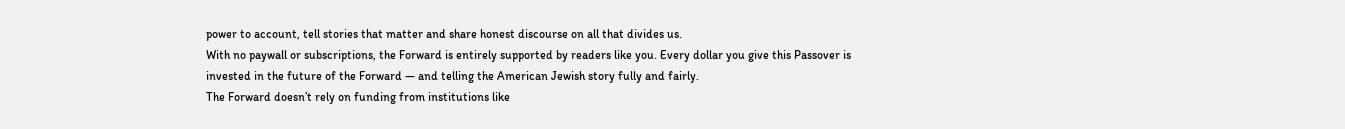power to account, tell stories that matter and share honest discourse on all that divides us.
With no paywall or subscriptions, the Forward is entirely supported by readers like you. Every dollar you give this Passover is invested in the future of the Forward — and telling the American Jewish story fully and fairly.
The Forward doesn’t rely on funding from institutions like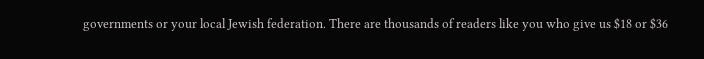governments or your local Jewish federation. There are thousands of readers like you who give us $18 or $36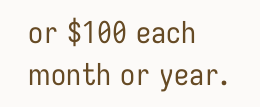or $100 each month or year.